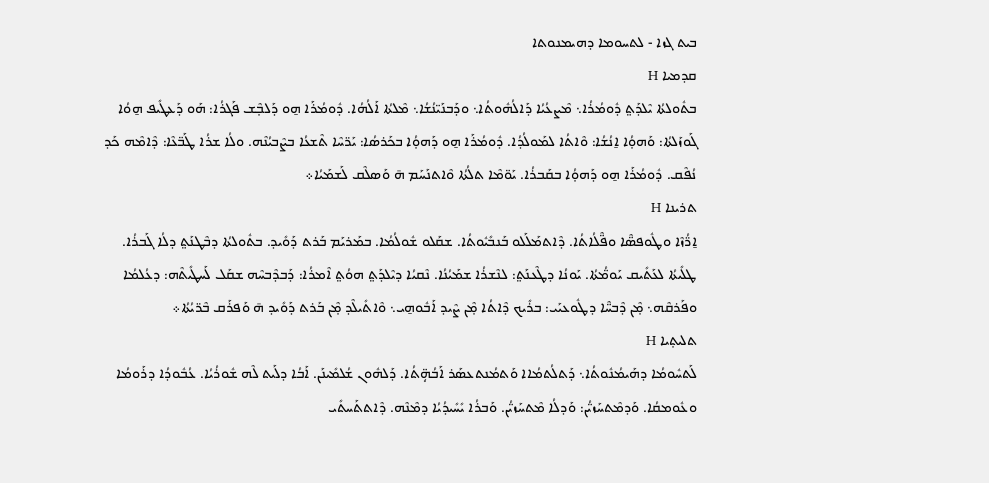ܒܝܬ ܓܙܐ - ܠܬܚܘܡܐ ܕܗܝܡܢܘܬܐ
ܩܕܡܝܐ H
ܒܬܽܘܠܬܳܐ ܝܶܠܕܰܬ݀ ܕܽܘܡܳܪܳܐ܆ ܡܶܨܥܳܝܳܐ ܕܰܐܠܳܗܽܘܬܳܐ܆ ܘܕܰܒܢܰܝ̈ܢܳܫܳܐ܆ ܡܶܠܬܳܐ ܐܰ‌ܠܳܗܳܐ. ܕܽܘܡܳܪܰܐ ܗ̱ܘ ܕܰܠܒ̣ܶܫ ܦܰܓܪܳܐ: ܗܰܘ ܕܰܥܛܺܝܦ ܗ̱ܘܳܐ ܓܰܘܙܰܠܬܳܐ: ܘܰܗܘ̣ܳܐ ܐ̱ܢܳܫܳܐ: ܘܶܐܬܳܐ ܠܡܰܘܠܳܕܳܐ. ܕܽܘܡܳܪܰܐ ܗ̱ܘ ܕܰܗܘ̣ܳܐ ܒܟܰܪܣܳܐ: ܝܰܪ̈ܚܶܐ ܬܶܫܥܳܐ ܒܨܶܒܝܳܢܶܗ. ܘܠܳܐ ܫܪܳܐ ܛܰܒ̈ܥܶܐ: ܕܶܐܡܶܗ ܟܰܕ ܢܳܦܶܩ. ܕܽܘܡܳܪܰܐ ܗ̱ܘ ܕܰܗܘ̣ܳܐ ܒܩܰܒܪܳܐ. ܝܰܘ̈ܡܶܐ ܬܠܳܬܳܐ ܘܶܐܬܢܰܚܰܡ ܗ̄ ܘܰܣܠܶܩ ܠܰܫܡܰܝܳܐ܀
ܬܪܝܢܐ H
ܐ̱ܪ̈ܳܙܶܐ ܘܛܽܘܦܣ̈ܶܐ ܘܦ̈ܶܠܳܐܬܳܐ. ܕܶܐܬܡܰܠܰܠܘ ܒܰܢܒܺܝܽܘܬܳܐ. ܫܩܰܠܘ ܫܽܘܠܳܡܳܐ. ܒܡܰܪܝܰܡ ܒܰܪܬ ܕܰܘܺܝܕ. ܒܬܽܘܠܬܳܐ ܕܒܶܛܢܰܬ݀ ܕܠܳܐ ܓܰܒܪܳܐ. ܛܠܺܝܬܳܐ ܠܥܰܬܺܝܩ ܝܰܘܡ̈ܳܬܳܐ. ܝܰܘܢܳܐ ܕܛܶܥܢܰܬ݀: ܠܢܶܫܪܳܐ ܫܡܰܝܳܢܳܐ. ܢܶܩܝܳܐ ܕܝܶܠܕܰܬ݀ ܗܘܳܬ݀ ܐܶܡܪܳܐ: ܕܰܒܕܶܒܚܶܗ ܫܩܰܠ ܠܰܚܛܺܝܬܶܗ: ܕܥܳܠܡܳܐ ܘܦܰܪܩܶܗ܆ ܡ̣ܶܢ ܕܶܒܚ̈ܶܐ ܕܛܽܘܥܝܰܝ: ܒܪܺܝܟ ܕܶܐܬܳܐ ܡ̣ܶܢ ܨܶܝܕ ܐܰܒܽܘܗ̱ܝ܆ ܘܶܐܬܺܝܠܶܕ ܡ̣ܶܢ ܒܰܪܬ ܕܰܘܺܝܕ ܗ̄ ܘܰܦܪܰܩ ܒܶܪ̈ܝܳܬܳܐ܀
ܬܠܝܬ̣ܝܐ H
ܠܰܬܚܽܘܡܳܐ ܕܗܰܝܡܳܢܽܘܬܳܐ܆ ܕܰܬܠܳܬܡܳܐܐ ܘܰܬܡܳܢܬܥܣܰܪ ܐܰܒܳܗܴ̈ܬܳܐ. ܕܰܠܗܽܘܢ ܫܳܠܡܺܝܢܰܢ. ܐܰܒܳܐ ܕܠܰܝܬ ܠܶܗ ܫܽܘܪܳܝܳܐ. ܥܳܒܽܘܕܳܐ ܕܪܰܘܡܳܐ ܘܥܽܘܡܩܳܐ. ܘܰܕܡܶܬܚܰܙܝ̈ܳܢ: ܘܰܕܠܳܐ ܡܶܬܚܰܙܝ̈ܳܢ. ܘܰܒܪܳܐ ܝܺܚܺܝܕܳܝܳܐ ܕܡܶܢܶܗ. ܕܶܐܬܬܰܚܬܺܝ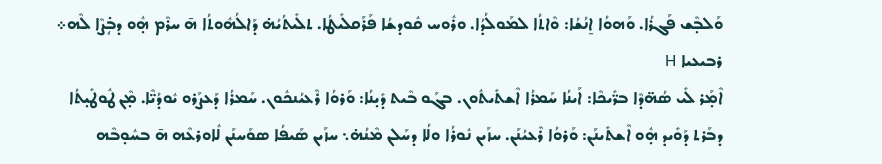ܘܰܠܒ̣ܶܫ ܦܰܓܪܳܐ. ܘܰܗܘܳܐ ܐ̱ܢܳܫܳܐ: ܘܶܐܬܳܐ ܠܡܰܘܠܳܕܳܐ. ܘܪܽܘܚ ܩܽܘܕܫܳܐ ܦܰܪܰܩܠܺܝܛܳܐ. ܬܠܺܝܬܳܝܳܗ̇ ܕܰܐ‍ܠܳܗܽܘܬܳܐ ܗ̄ ܚܪܶܡ ܗ̣ܽܘ ܕܒܴ̇ܨܶܐ ܠܶܗ܀
ܪܒܝܥܝܐ H
ܐܶܡ̣ܰܪ ܠܺܝ ܣܳܗ̈ܕܶܐ ܒܪ̈ܺܝܟܶܐ: ܐܰܝܢܳܐ ܚܰܡܪܳܐ ܐܶܫܬܺܝܬܽܘܢ. ܒܓܰܘ ܒܶܝܬ ܕܺܝ̣ܢܳܐ: ܘܰܪܘܳܐ ܪܶܥܝܳܢܟܽܘܢ. ܚܰܡܪܳܐ ܕܰܥܨܰܪܘ ܝܽܘܕܳܝ̈ܶܐ. ܡ̣ܶܢ ܛܽܘܛܺܝ̣ܬܳܐ ܕܒܰܪܬ ܕܰܘܺܝܕ ܗ̣ܽܘ ܐܶܫܬܺܝܢܰܢ: ܘܰܪܘܳܐ ܪܶܥܝܳܢܰܢ. ܚܙܰܝܢ ܢܽܘܪܳܐ ܘܠܳܐ ܕܚܰܠܢ ܡܶܢܳܗ̇܆ ܚܙܰܝܢ ܣܰܝܦܳܐ ܣܘܰܚܢܰܢ ܠܽܐܘܪܥܶܗ ܗ̄ ܒܚܽܘ̣ܒܶܗ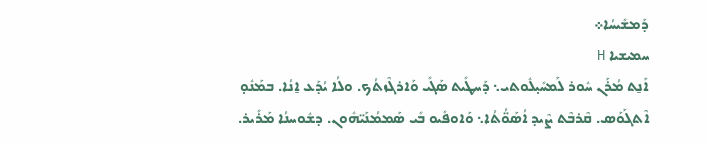ܕܰܡܫܺܝܚܳܐ܀
ܚܡܝܫܝܐ H
ܐܰܢ̱ܬ ܡܳܪܰܢ ܚܽܘܪ ܠܰܡܚܺܝ̣ܠܽܘܬܝ܆ ܕܰܚܛܺܝܬ ܣܰܓܺܝ ܘܰܐܪܓܶܙܬܳܟ. ܘܠܳܐ ܝܳܕܰܥ ܐ̱ܢܳܐ. ܒܡܰܢܽܘ̣ ܐܶܬܓܰܘܰܣ. ܩܶܪܒܶܬ ܨܶܝܕ ܐܳܣܰܘ̈ܳܬܳܐ܆ ܘܰܐܘܦܺܝܘ ܒܺܝ ܣܰܡܡܳܢܰܝ̈ܗܽܘܢ. ܕܫܽܘܚܢܳܐ ܡܰܪܺܝܪ.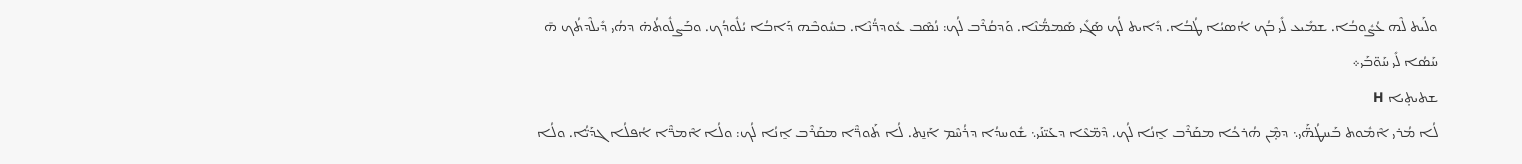ܘܠܰܝܬ ܠܶܗ ܥܳܨܽܘܒܳܐ. ܫܡܺܝܥ ܠܺܝ ܒܳܟ ܐܳܣܝܳܐ ܛܳܒܳܐ. ܕܺܐܝܬ ܠܳܟ ܣܰܓܺܝ ܣܰܡܡ̈ܳܢܶܐ. ܘܰܕܩܳܪܶܒ ܠܳܟ: ܢܳܣܶܒ ܥܽܘܕܪ̈ܳܢܶܐ. ܒܚܽܘܒܶܗ ܕܰܐܒܳܐ ܝܳܠܽܘܕܳܟ. ܘܒܰܨܠܽܘܬܳܗ̇ ܕܗܳܝ ܕܺܝܠܶܕܬܳܟ ܗ̄ ܚܰܣܳܐ ܠܺܝ ܚܰܘ̈ܒܰܝ܀
ܫܬܝܬ̣ܝܐ H
ܠܳܐ ܡܳܪܝ ܐܶܡܽܘܬ ܒܰܚܛܳܗ̈ܰܝ܆ ܕܡ̣ܶܢ ܗܳܪܟܳܐ ܡܩܰܪܶܒ ܐ̱ܢܳܐ ܠܳܟ. ܕܶܡ̈ܥܶܐ ܕܥܰܝ̈ܢܰܝ܆ ܫܽܘܚܕܳܐ ܕܪܳܚܶܡ ܐܰܢ̱ܬ. ܠܳܐ ܬܰܘܪ̈ܶܐ ܡܩܰܪܶܒ ܐ̱ܢܳܐ ܠܳܟ: ܘܠܳܐ ܐܶܡܪ̈ܶܐ ܐܳܦܠܳܐ ܓܕܰܝ̈ܳܐ. ܘܠܳܐ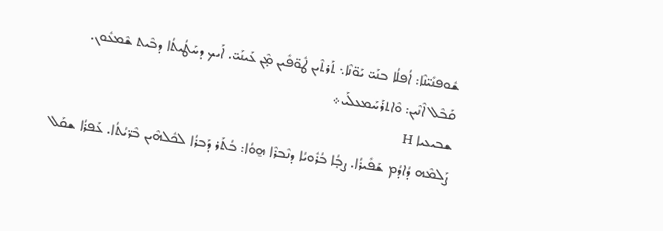ܫܽܘܦܢܺܝ̈ܢܶܐ: ܐܳܦܠܳܐ ܒܢܰܝ̈ ܝܰܘ̈ܢܶܐ܆ ܬܰܪܬܶܝܢ ܛܽܘ̈ܦܺܝܢ ܡ̣ܶܢ ܥܰܝܢܰܝ̈. ܐܰܝܟ ܕܚܰܛܳܝܬܳܐ ܕܒܶܝܬ ܫܶܡܥܽܘܢ. ܩܰܒܶܠ ‌ܐܶܢܶܝܢ: ܘܶܐܬܪܰܚܰܡܥܠܰܝ܀
ܫܒܝܥܝܐ H
ܨܰܠܡܶܗ ܕܳܐܕܳܡ ܫܰܦܺܝܪܳܐ. ܨܒ̣ܳܐ ܒܳܪܽܘܝܳܐ ܕܢܶܒܪܶܐ ܗ̱ܘܳܐ: ܒܳܬܰܪ ܕܰܒܪܳܐ ܠܟܽܠܗܶܝܢ ܒܶܪ̈ܝܳܬܳܐ. ܥܰܦܪܳܐ ܫܩܰܠ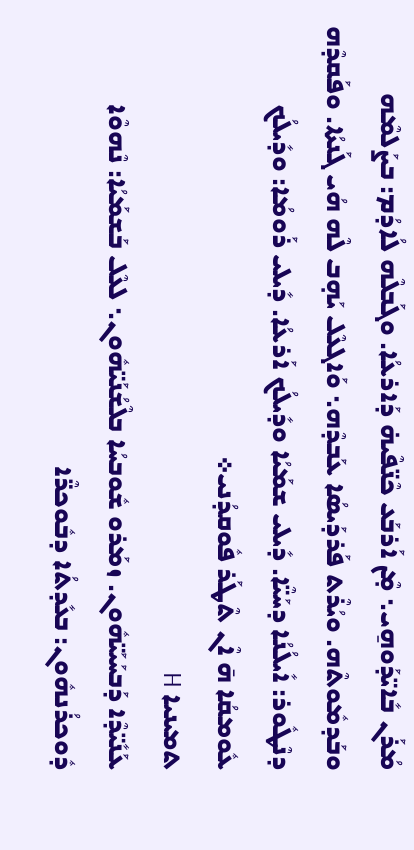ܡܳܪܰܢ ܒܺܐܝ̈ܕܰܘܗ̱ܝ܆ ܡ̣ܶܢ ܐܰܪܒܰܥ ܟܶܢ̈ܦܶܝܗ̇ ܕܰܐܪܥܳܐ. ܘܓܰܒܠܶܗ ܠܳܐܕܳܡ: ܒܨܰܠܡܶܗ ܘܒܰܕܡܽܘܬܶܗ. ܘܝܳܪܶܬ ܦܰܪܕܰܝܣܳܐ ܥܰܒܕܶܗ܆ ܘܰܐܓܥܶܠ ܝܰܗ̣ܒ ܠܶܗ ܗܳܝ ܓܰܢܬܳܐ. ܘܦܰܩܕܶܗ ܕܢܶܛܽܘܪ: ܐܺܝܠܳܢܳܐ ܕܚܰܝ̈ܶܐ. ܕܺܝܠܝ ܫܡܰܝܳܐ ܘܕܺܝܠܳܟ ܐܰܪܥܳܐ. ܕܺܝܠܝ ܪܰܘܡܳܐ: ܘܕܺܝܠܳܟ ܥܽܘܡܩܳܐ ܗ̄ ܐܶܢ ܬܶܛܰܪ ܦܽܘܩܕܳܢܝ܀
ܬܡܝܢܝܐ H
ܥܰܢܺܝ̈ܕܶܐ ܕܰܒܚܰܝܰܝ̈ܗܽܘܢ. ܙܡܰܪܘ ܫܽܘܒܚܳܐ ܒܠܶܫܳܢܰܝ̈ܗܽܘܢ܆ ܠܥܶܠ ܒܰܫܡܰܝܳܐ: ܢܶܗܘܶܐ ܕܽܘܟܪܳܢܗܽܘܢ: ܒܥܺܕܬܳܐ ܕܒܽܘܟܪ̈ܶܐ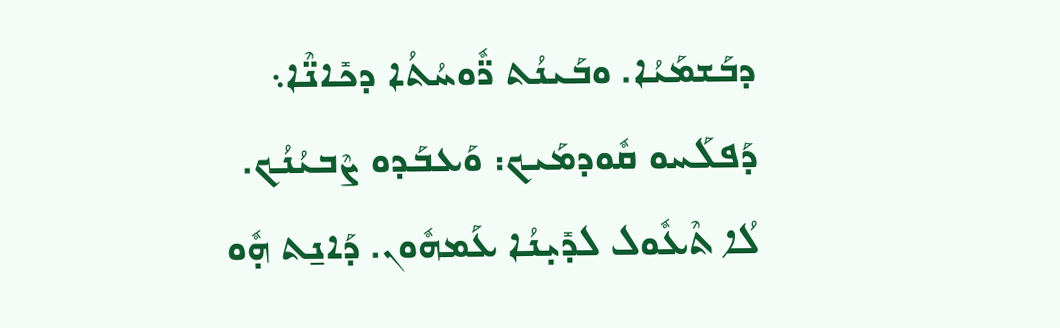ܕܒܰܫܡܰܝܳܐ. ܘܒܰܝܢܳܬ ܪ̈ܽܘܚܳܬܳܐ ܕܟܺܐܢ̈ܶܐ܆ ܕܰܦܠܰܚܘ ܩܽܘܕܡܰܝܟ: ܘܰܥܒܰܕܘ ܨܶܒܝܳܢܳܟ. ܠܳܐ ܬܶܥܽܘܠ ܠܕܺܝ̣ܢܳܐ ܥܰܡܗܽܘܢ. ܕܰܐܢ̱ܬ ܗ̣ܽܘ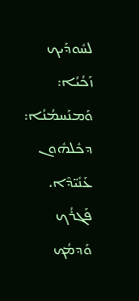ܠܚܽܘܕܰܝܟ ܙܰܟܳܝܳܐ: ܘܰܡܢܰܚܡܳܢܳܐ: ܕܟܽܠܗܽܘܢ ܥܰܢܺܝ̈ܕܶܐ. ܦܰܓܪܳܟ ܘܰܕܡܳܟ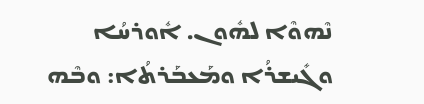ܢܶܗܘܶܐ ܠܗܽܘܢ. ܐܽܘܪܚܳܐ ܘܓܺܝܫܪܳܐ ܘܡܰܥܒܰܪܬܳܐ: ܘܒܶܗ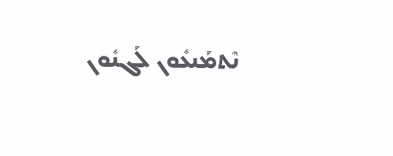ܢܶܬܡܰܢܥܽܘܢ ܠܰܓܢܽܘܢ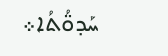ܚܰܕܘ̈ܳܬܳܐ܀